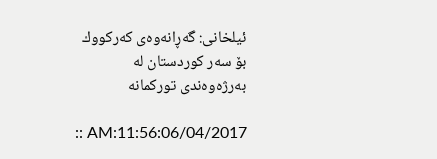ئیلخانى: گه‌ڕانه‌وه‌ى كه‌ركووك بۆ سه‌ر كوردستان له‌ به‌رژه‌وه‌ندى توركمانه

:: AM:11:56:06/04/2017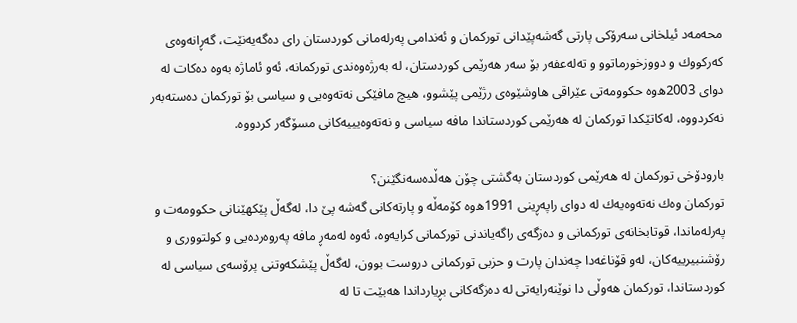محه‌مه‌د ئیلخانى سه‌رۆكى پارتى گه‌شه‌پێدانى توركمان و ئه‌ندامى په‌رله‌مانى كوردستان راى ده‌گه‌یه‌نێت، گه‌ڕانه‌وه‌ى كه‌ركووك و دووزخورماتوو و ته‌له‌عفه‌ر بۆ سه‌ر هه‌رێمى كوردستان، له‌ به‌رژه‌وه‌ندى توركمانه‌، ئه‌و ئاماژه‌ به‌وه‌ ده‌كات له‌ دواى 2003ه‌وه‌ حكوومه‌تى عێراقى هاوشێوه‌ى رژێمى پێشوو، هیچ مافێكى نه‌ته‌وه‌یى و سیاسى بۆ توركمان ده‌سته‌به‌ر نه‌كردووه‌، له‌كاتێكدا توركمان له‌ هه‌رێمى كوردستاندا مافه‌ سیاسى و نه‌ته‌وه‌یییه‌كانى مسۆگه‌ر كردووه‌.

بارودۆخى توركمان له‌ هه‌رێمى كوردستان به‌گشتى چۆن هه‌ڵده‌سه‌نگێنن؟
توركمان وه‌ك نه‌ته‌وه‌یه‌ك له‌ دواى راپه‌ڕینى 1991ه‌وه‌ كۆمه‌ڵه‌ و پارته‌كانى گه‌شه‌ پێ دا، له‌گه‌ڵ پێكهێنانى حكوومه‌ت و په‌رله‌ماندا، قوتابخانه‌ى توركمانى و ده‌زگه‌ى راگه‌یاندنى توركمانى كرایه‌وه‌، ئه‌وه‌ له‌مه‌ڕ مافه‌ په‌روه‌رده‌یى و كولتوورى و رۆشنبیرییه‌كان، له‌و قۆناغه‌دا چه‌ندان پارت و حزبى توركمانى دروست بوون، له‌گه‌ڵ پێشكه‌وتنى پرۆسه‌ى سیاسى له‌ كوردستاندا، توركمان هه‌وڵی دا نوێنه‌رایه‌تى له‌ ده‌زگه‌كانى بڕیارداندا هه‌بێت تا له‌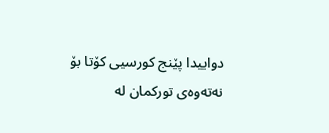دواییدا پێنج كورسیى كۆتا بۆ نه‌ته‌وه‌ى توركمان له‌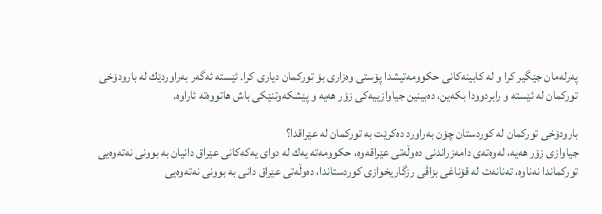په‌رله‌مان جێگیر كرا و له‌ كابینه‌كانى حكوومه‌تیشدا پۆستى وه‌زارى بۆ توركمان دیارى كرا. ئێسته‌ ئه‌گه‌ر به‌راوردێك له‌ بارودۆخى توركمان له‌ ئێسته‌ و رابردوودا بكه‌ین، ده‌بینین جیاوازییه‌كى زۆر هه‌یه‌ و پێشكه‌وتنێكى باش هاتووه‌ته‌ ئاراوه‌.

بارودۆخى توركمان له‌ كوردستان چۆن به‌راورد ده‌كرێت به‌ توركمان له‌ عێراقدا؟
جیاوازى زۆر هه‌یه‌، له‌وه‌ته‌ى دامه‌زراندنى ده‌وڵه‌تى عێراقه‌وه‌، حكوومه‌ته‌ یه‌ك له‌ دواى یه‌كه‌كانى عێراق دانیان به‌ بوونى نه‌ته‌وه‌یى توركماندا نه‌ناوه‌، ته‌نانه‌ت له‌ قۆناغى بزاڤى رزگاریخوازى كوردستاندا، ده‌وڵه‌تى عێراق دانى به‌ بوونى نه‌ته‌وه‌یى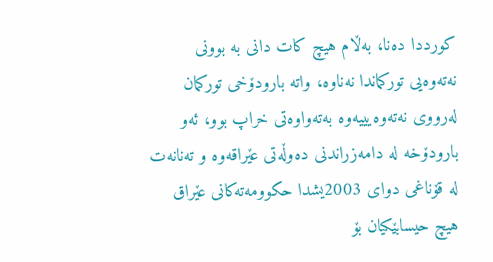كورددا ده‌نا، به‌ڵام هیچ كات دانى به‌ بوونى نه‌ته‌وه‌یى توركماندا نه‌ناوه‌، واته‌ بارودۆخى توركمان له‌رووى نه‌ته‌وه‌یییه‌وه‌ به‌ته‌واوه‌تى خراپ بوو، ئه‌و بارودۆخه‌ له‌ دامه‌زراندنى ده‌وڵه‌تى عێراقه‌وه‌ و ته‌نانه‌ت له‌ قۆناغى دواى 2003یشدا حكوومه‌ته‌كانى عێراق هیچ حیسابێكیان بۆ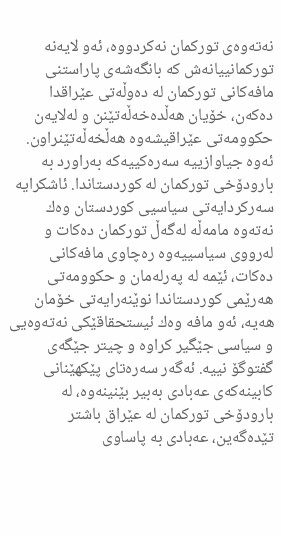نه‌ته‌وه‌ى توركمان نه‌كردووه‌، ئه‌و لایه‌نه‌ توركمانییانه‌ش كه‌ بانگه‌شه‌ى پاراستنى مافه‌كانى توركمان له‌ ده‌وڵه‌تى عێراقدا ده‌كه‌ن، خۆیان هه‌ڵده‌خه‌ڵه‌تێنن و له‌لایه‌ن حكوومه‌تى عێراقیشه‌وه‌ هه‌ڵخه‌ڵه‌تێنراون. ئه‌وه‌ جیاوازییه‌ سه‌ره‌كییه‌كه‌ به‌راورد به‌ بارودۆخى توركمان له‌ كوردستاندا. ئاشكرایه‌ سه‌ركردایه‌تى سیاسیى كوردستان وه‌ك نه‌ته‌وه‌ مامه‌ڵه‌ له‌گه‌ڵ توركمان ده‌كات و له‌رووى سیاسییه‌وه‌ ره‌چاوى مافه‌كانى ده‌كات، ئێمه‌ له‌ په‌رله‌مان و حكوومه‌تى هه‌رێمى كوردستاندا نوێنه‌رایه‌تى خۆمان هه‌یه‌، ئه‌و مافه‌ وه‌ك ئیستحقاقێكى نه‌ته‌وه‌یى و سیاسى جێگیر كراوه‌ و چیتر جێگه‌ى گفتوگۆ نییه‌. ئه‌گه‌ر سه‌ره‌تاى پێكهێنانى كابینه‌كه‌ى عه‌بادى به‌بیر بێنینه‌وه‌، له‌ بارودۆخى توركمان له‌ عێراق باشتر تێده‌گه‌ین، عه‌بادى به‌ پاساوى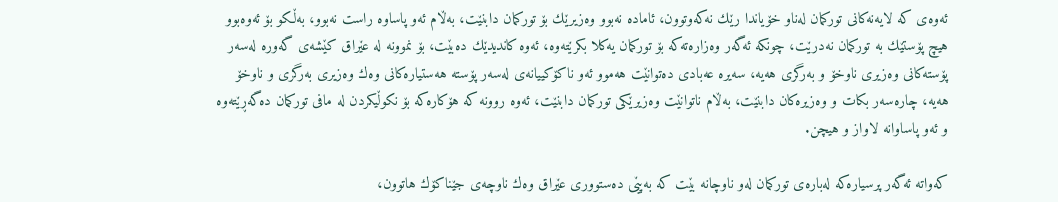ئه‌وه‌ى كه‌ لایه‌نه‌كانى توركمان له‌ناو خۆیاندا رێك نه‌كه‌وتوون، ئاماده‌ نه‌بوو وه‌زیرێك بۆ توركمان دابنێت، به‌ڵام ئه‌و پاساوه‌ راست نه‌بوو، به‌ڵكو بۆ ئه‌وه‌بوو هیچ پۆستێك به‌ توركمان نه‌درێت، چونكه‌ ئه‌گه‌ر وه‌زاره‌ته‌كه‌ بۆ توركمان یه‌كلا بكرێته‌وه‌، ئه‌وه‌ كاندیدێك ده‌بێت، بۆ نموونه‌ له‌ عێراق كێشه‌ى گه‌وره‌ له‌سه‌ر پۆسته‌كانى وه‌زیرى ناوخۆ و به‌رگرى هه‌یه‌، سه‌یره‌ عه‌بادى ده‌توانێت هه‌موو ئه‌و ناكۆكییانه‌ى له‌سه‌ر پۆسته‌ هه‌ستیاره‌كانى وه‌ك وه‌زیرى به‌رگرى و ناوخۆ هه‌یه‌، چاره‌سه‌ر بكات و وه‌زیره‌كان دابنێت، به‌ڵام ناتوانێت وه‌زیرێكى توركمان دابنێت، ئه‌وه‌ روونه‌ كه‌ هۆكاره‌كه‌ بۆ نكوڵیكردن له‌ مافى توركمان ده‌گه‌ڕێته‌وه‌ و ئه‌و پاساوانه‌ لاواز و هیچن.

كه‌واته‌ ئه‌گه‌ر پرسیاره‌كه‌ له‌باره‌ى توركمان له‌و ناوچانه‌ بێت كه‌ به‌پێى ده‌ستوورى عێراق وه‌ك ناوچه‌ى جێناكۆك هاتوون،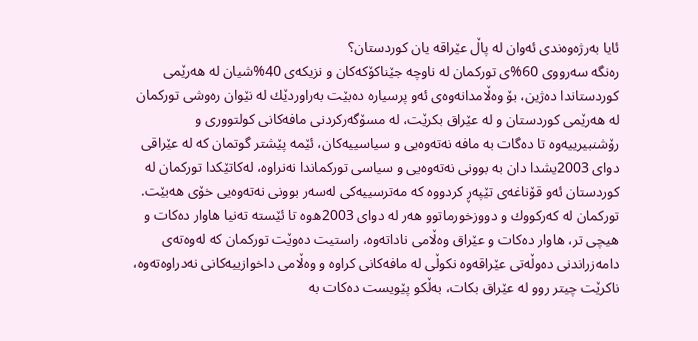ئایا به‌رژه‌وه‌ندى ئه‌وان له‌ پاڵ عێراقه‌ یان كوردستان؟
ره‌نگه‌ سه‌رووى 60%ى توركمان له‌ ناوچه‌ جێناكۆكه‌كان و نزیكه‌ى 40%شیان له‌ هه‌رێمى كوردستاندا ده‌ژین، بۆ وه‌ڵامدانه‌وه‌ى ئه‌و پرسیاره‌ ده‌بێت به‌راوردێك له‌ نێوان ره‌وشى توركمان له‌ هه‌رێمى كوردستان و له‌ عێراق بكرێت، له‌ مسۆگه‌ركردنى مافه‌كانى كولتوورى و رۆشنبیرییه‌وه‌ تا ده‌گات به‌ مافه‌ نه‌ته‌وه‌یى و سیاسییه‌كان، ئێمه‌ پێشتر گوتمان كه‌ له‌ عێراقى دواى 2003یشدا دان به‌ بوونى نه‌ته‌وه‌یى و سیاسى توركماندا نه‌نراوه‌، له‌كاتێكدا توركمان له‌ كوردستان ئه‌و قۆناغه‌ى تێپه‌ڕ كردووه‌ كه‌ مه‌ترسییه‌كى له‌سه‌ر بوونى نه‌ته‌وه‌یى خۆى هه‌بێت. توركمان له‌ كه‌ركووك و دووزخورماتوو هه‌ر له‌ دواى 2003ه‌وه‌ تا ئێسته‌ ته‌نیا هاوار ده‌كات و هیچى تر، هاوار ده‌كات و عێراق وه‌ڵامى ناداته‌وه‌، راستیت ده‌وێت توركمان كه‌ له‌وه‌ته‌ى دامه‌زراندنى ده‌وڵه‌تى عێراقه‌وه‌ نكوڵى له‌ مافه‌كانى كراوه‌ و وه‌ڵامى داخوازییه‌كانى نه‌دراوه‌ته‌وه‌، ناكرێت چیتر روو له‌ عێراق بكات، به‌ڵكو پێویست ده‌كات به‌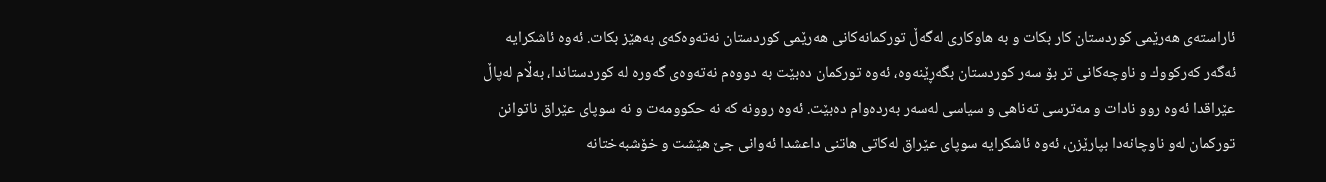ئاراسته‌ى هه‌رێمى كوردستان كار بكات و به‌ هاوكارى له‌گه‌ڵ توركمانه‌كانى هه‌رێمى كوردستان نه‌ته‌وه‌كه‌ى به‌هێز بكات. ئه‌وه‌ ئاشكرایه‌ ئه‌گه‌ر كه‌ركووك و ناوچه‌كانى تر بۆ سه‌ر كوردستان بگه‌ڕێنه‌وه‌، ئه‌وه‌ توركمان ده‌بێت به‌ دووه‌م نه‌ته‌وه‌ى گه‌وره‌ له‌ كوردستاندا، به‌ڵام له‌پاڵ عێراقدا ئه‌وه‌ روو نادات و مه‌ترسى ته‌ناهى و سیاسى له‌سه‌ر به‌رده‌وام ده‌بێت. ئه‌وه‌ روونه‌ كه‌ نه‌ حكوومه‌ت و نه‌ سوپاى عێراق ناتوانن توركمان له‌و ناوچانه‌دا بپارێزن، ئه‌وه‌ ئاشكرایه‌ سوپاى عێراق له‌كاتى هاتنى داعشدا ئه‌وانى جێ هێشت و خۆشبه‌ختانه‌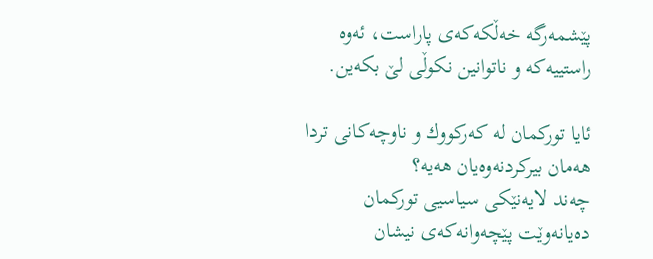پێشمه‌رگه‌ خه‌ڵكه‌كه‌ى پاراست، ئه‌وه‌ راستییه‌كه‌ و ناتوانین نكوڵى لێ بكه‌ین.

ئایا توركمان له‌ كه‌ركووك و ناوچه‌كانى تردا هه‌مان بیركردنه‌وه‌یان هه‌یه‌؟
چه‌ند لایه‌نێكى سیاسیى توركمان ده‌یانه‌وێت پێچه‌وانه‌كه‌ى نیشان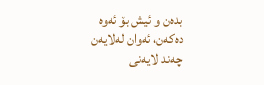بده‌ن و ئیش بۆ ئه‌وه‌ ده‌كه‌ن، ئه‌وان له‌لایه‌ن چه‌ند لایه‌نى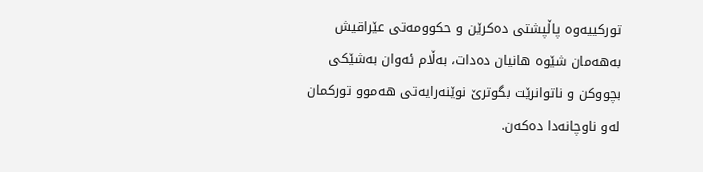توركییه‌وه‌ پاڵپشتى ده‌كرێن و حكوومه‌تى عێراقیش به‌هه‌مان شێوه‌ هانیان ده‌دات، به‌ڵام ئه‌وان به‌شێكى بچووكن و ناتوانرێت بگوترێ نوێنه‌رایه‌تى هه‌موو توركمان له‌و ناوچانه‌دا ده‌كه‌ن.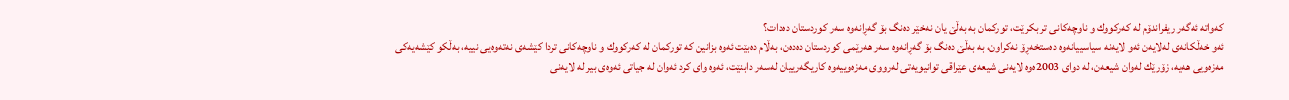كه‌واته‌ ئه‌گه‌ر ریفراندۆم له‌ كه‌ركووك و ناوچه‌كانى تر بكرێت، توركمان به‌ به‌ڵێ یان نه‌خێر ده‌نگ بۆ گه‌ڕانه‌وه‌ سه‌ر كوردستان ده‌دات؟
ئه‌و خه‌ڵكانه‌ى له‌لایه‌ن ئه‌و لایه‌نه‌ سیاسییانه‌وه‌ ده‌ستخه‌ڕۆ نه‌كراون، به‌ به‌ڵێ ده‌نگ بۆ گه‌ڕانه‌وه‌ سه‌ر هه‌رێمى كوردستان ده‌ده‌ن، به‌ڵام ده‌بێت ئه‌وه‌ بزانین كه‌ توركمان له‌ كه‌ركووك و ناوچه‌كانى تردا كێشه‌ى نه‌ته‌وه‌یى نییه‌، به‌ڵكو كێشه‌یه‌كى مه‌زه‌ویى هه‌یه‌، زۆرێك له‌وان شیعه‌ن، له‌ دواى 2003ه‌وه‌ لایه‌نى شیعه‌ى عێراقى توانیویه‌تى له‌رووى مه‌زه‌وییه‌وه‌ كاریگه‌رییان له‌سه‌ر دابنێت، ئه‌وه‌ وای كرد ئه‌وان له‌ جیاتى ئه‌وه‌ى بیر له‌ لایه‌نى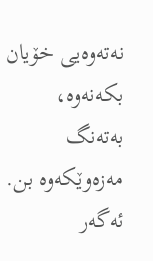نه‌ته‌وه‌یى خۆیان بكه‌نه‌وه‌، به‌ته‌نگ مه‌زه‌وێكه‌وه‌ بن. ئه‌گه‌ر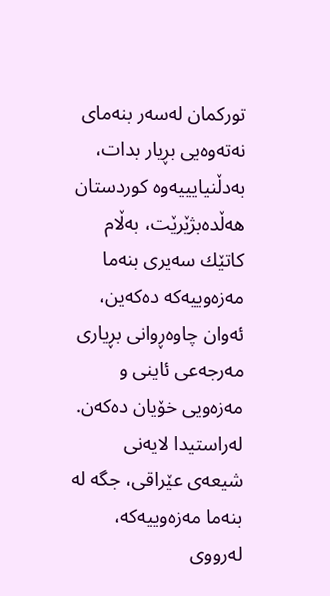توركمان له‌سه‌ر بنه‌ماى نه‌ته‌وه‌یى بڕیار بدات، به‌دڵنیایییه‌وه‌ كوردستان هه‌ڵده‌بژێرێت، به‌ڵام كاتێك سه‌یرى بنه‌ما مه‌زه‌وییه‌كه‌ ده‌كه‌ین، ئه‌وان چاوه‌ڕوانى بڕیارى مه‌رجه‌عى ئاینى و مه‌زه‌ویى خۆیان ده‌كه‌ن. له‌راستیدا لایه‌نى شیعه‌ى عێراقى، جگه‌ له‌ بنه‌ما مه‌زه‌وییه‌كه‌، له‌رووى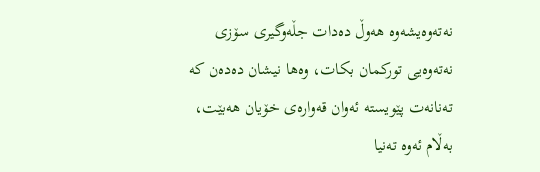نه‌ته‌وه‌یشه‌وه‌ هه‌وڵ ده‌دات جڵه‌وگیرى سۆزى نه‌ته‌وه‌یى توركمان بكات، وه‌ها نیشان ده‌ده‌ن كه‌ ته‌نانه‌ت پێویسته‌ ئه‌وان قه‌واره‌ى خۆیان هه‌بێت، به‌ڵام ئه‌وه‌ ته‌نیا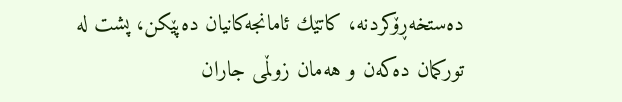ده‌ستخه‌ڕۆكردنه‌، كاتێك ئامانجه‌كانیان ده‌پێكن، پشت له‌ توركمان ده‌كه‌ن و هه‌مان زوڵمى جاران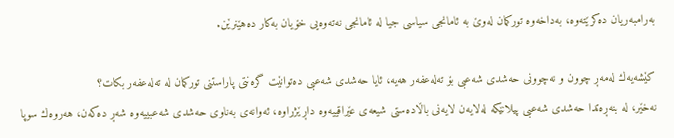به‌رامبه‌ریان ده‌كرێته‌وه‌، به‌داخه‌وه‌ توركمان له‌وێ به‌ ئامانجى سیاسى جیا له‌ ئامانجى نه‌ته‌وه‌یى خۆیان به‌كار ده‌هێنرێن.

كێشه‌یه‌ك له‌مه‌ڕ چوون و نه‌چوونى حه‌شدى شه‌عبى بۆ ته‌له‌عفه‌ر هه‌یه‌، ئایا حه‌شدى شه‌عبى ده‌توانێت گره‌نتى پاراستنى توركمان له‌ ته‌له‌عفه‌ر بكات؟
نه‌خێر، له‌ بنه‌ڕه‌تدا حه‌شدى شه‌عبى پیلانێكه‌ له‌لایه‌ن لایه‌نى باڵاده‌ستى شیعه‌ى عێراقییه‌وه‌ داڕێژراوه‌، ئه‌وانه‌ى به‌ناوى حه‌شدى شه‌عبییه‌وه‌ شه‌ڕ ده‌كه‌ن، هه‌روه‌ك سوپا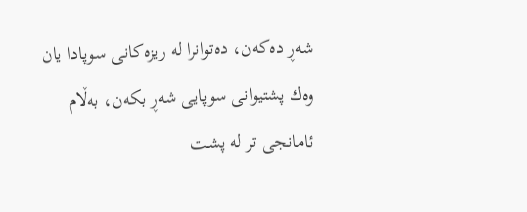شه‌ڕ ده‌كه‌ن، ده‌توانرا له‌ ریزه‌كانى سوپادا یان وه‌ك پشتیوانى سوپایى شه‌ڕ بكه‌ن، به‌ڵام ئامانجى تر له‌ پشت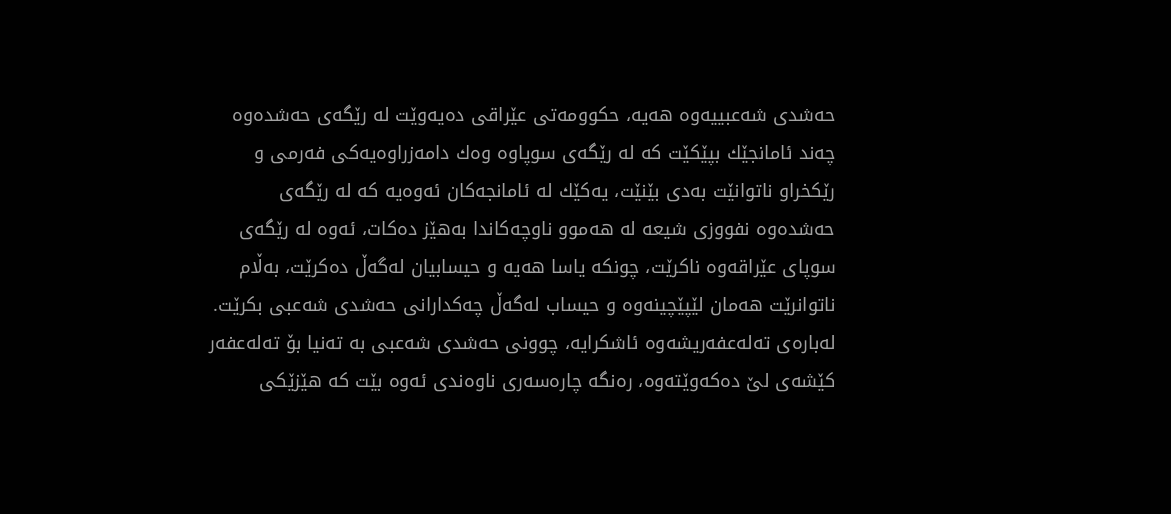حه‌شدى شه‌عبییه‌وه‌ هه‌یه‌، حكوومه‌تى عێراقى ده‌یه‌وێت له‌ رێگه‌ى حه‌شده‌وه‌ چه‌ند ئامانجێك بپێكێت كه‌ له‌ رێگه‌ى سوپاوه‌ وه‌ك دامه‌زراوه‌یه‌كى فه‌رمى و رێكخراو ناتوانێت به‌دى بێنێت، یه‌كێك له‌ ئامانجه‌كان ئه‌وه‌یه‌ كه‌ له‌ رێگه‌ى حه‌شده‌وه‌ نفووزى شیعه‌ له‌ هه‌موو ناوچه‌كاندا به‌هێز ده‌كات، ئه‌وه‌ له‌ رێگه‌ى سوپاى عێراقه‌وه‌ ناكرێت، چونكه‌ یاسا هه‌یه‌ و حیسابیان له‌گه‌ڵ ده‌كرێت، به‌ڵام ناتوانرێت هه‌مان لێپێچینه‌وه‌ و حیساب له‌گه‌ڵ چه‌كدارانى حه‌شدى شه‌عبى بكرێت. له‌باره‌ى ته‌له‌عفه‌ریشه‌وه‌ ئاشكرایه‌، چوونى حه‌شدى شه‌عبى به‌ ته‌نیا بۆ ته‌له‌عفه‌ر كێشه‌ى لێ ده‌كه‌وێته‌وه‌، ره‌نگه‌ چاره‌سه‌رى ناوه‌ندى ئه‌وه‌ بێت كه‌ هێزێكى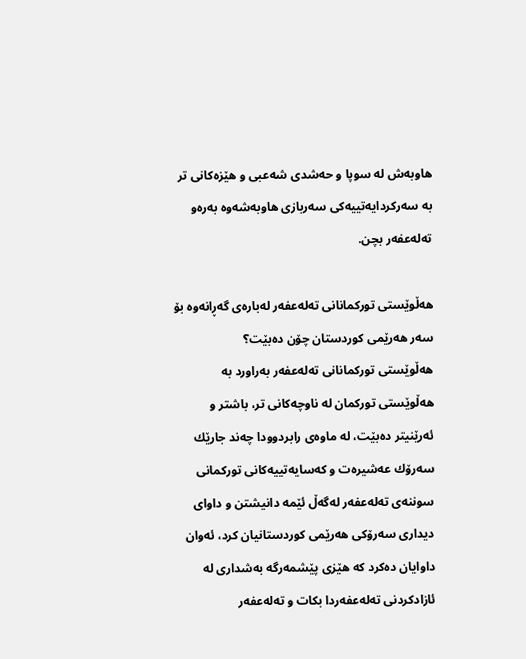هاوبه‌ش له‌ سوپا و حه‌شدى شه‌عبى و هێزه‌كانى تر به‌ سه‌ركردایه‌تییه‌كى سه‌ربازى هاوبه‌شه‌وه‌ به‌ره‌و ته‌له‌عفه‌ر بچن.

هه‌ڵوێستى توركمانانى ته‌له‌عفه‌ر له‌باره‌ى گه‌ڕانه‌وه‌ بۆ سه‌ر هه‌رێمى كوردستان چۆن ده‌بێت؟
هه‌ڵوێستى توركمانانى ته‌له‌عفه‌ر به‌راورد به‌ هه‌ڵوێستى توركمان له‌ ناوچه‌كانى تر، باشتر و ئه‌رێنیتر ده‌بێت، له‌ ماوه‌ى رابردوودا چه‌ند جارێك سه‌رۆك عه‌شیره‌ت و كه‌سایه‌تییه‌كانى توركمانى سوننه‌ى ته‌له‌عفه‌ر له‌گه‌ڵ ئێمه‌ دانیشتن و داواى دیدارى سه‌رۆكى هه‌رێمى كوردستانیان كرد، ئه‌وان داوایان ده‌كرد كه‌ هێزى پێشمه‌رگه‌ به‌شدارى له‌ ئازادكردنى ته‌له‌عفه‌ردا بكات و ته‌له‌عفه‌ر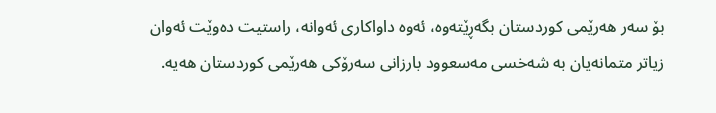بۆ سه‌ر هه‌رێمى كوردستان بگه‌ڕێته‌وه‌، ئه‌وه‌ داواكارى ئه‌وانه‌، راستیت ده‌وێت ئه‌وان زیاتر متمانه‌یان به‌ شه‌خسى مه‌سعوود بارزانى سه‌رۆكى هه‌رێمى كوردستان هه‌یه‌.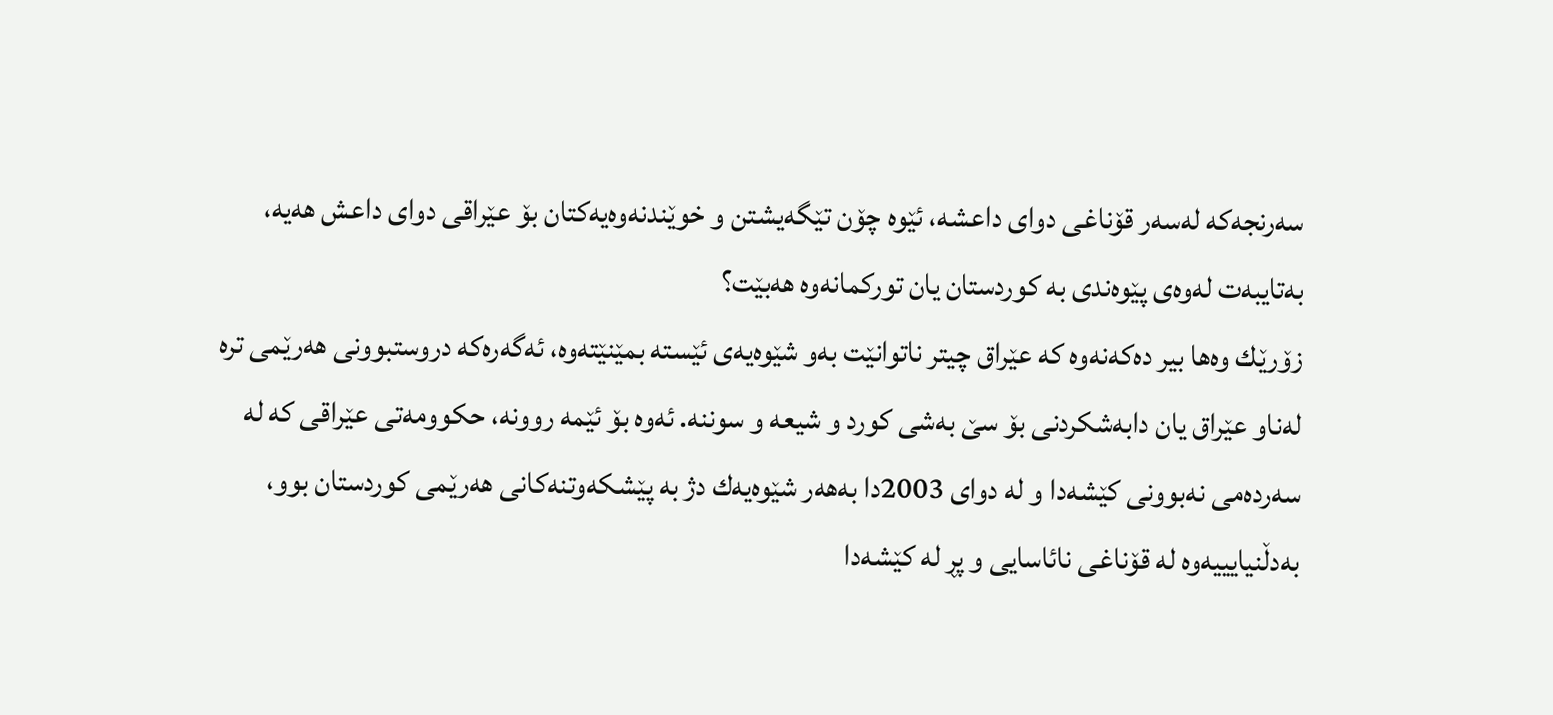سه‌رنجه‌كه‌ له‌سه‌ر قۆناغى دواى داعشه‌، ئێوه‌ چۆن تێگه‌یشتن و خوێندنه‌وه‌یه‌كتان بۆ عێراقى دواى داعش هه‌یه‌، به‌تایبه‌ت له‌وه‌ى پێوه‌ندى به‌ كوردستان یان توركمانه‌وه‌ هه‌بێت؟
زۆرێك وه‌ها بیر ده‌كه‌نه‌وه‌ كه‌ عێراق چیتر ناتوانێت به‌و شێوه‌یه‌ى ئێسته‌ بمێنێته‌وه‌، ئه‌گه‌ره‌كه‌ دروستبوونى هه‌رێمى تره‌ له‌ناو عێراق یان دابه‌شكردنى بۆ سێ به‌شى كورد و شیعه‌ و سوننه‌. ئه‌وه‌ بۆ ئێمه‌ روونه‌، حكوومه‌تى عێراقى كه‌ له‌ سه‌رده‌مى نه‌بوونى كێشه‌دا و له‌ دواى 2003دا به‌هه‌ر شێوه‌یه‌ك دژ به‌ پێشكه‌وتنه‌كانى هه‌رێمى كوردستان بوو، به‌دڵنیایییه‌وه‌ له‌ قۆناغى نائاسایى و پڕ له‌ كێشه‌دا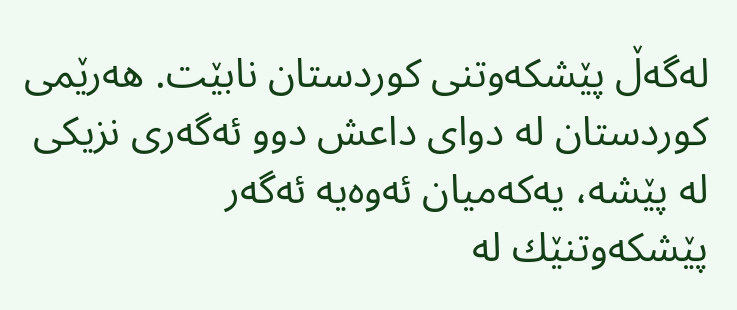له‌گه‌ڵ پێشكه‌وتنى كوردستان نابێت. هه‌رێمى كوردستان له‌ دواى داعش دوو ئه‌گه‌رى نزیكى له‌ پێشه‌، یه‌كه‌میان ئه‌وه‌یه‌ ئه‌گه‌ر پێشكه‌وتنێك له‌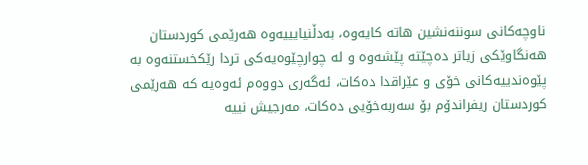ناوچه‌كانى سوننه‌نشین هاته‌ كایه‌وه‌، به‌دڵنیایییه‌وه‌ هه‌رێمى كوردستان هه‌نگاوێكى زیاتر ده‌چێته‌ پێشه‌وه‌ و له‌ چوارچێوه‌یه‌كى تردا رێكخستنه‌وه‌ به‌ پێوه‌ندییه‌كانى خۆى و عێراقدا ده‌كات، ئه‌گه‌رى دووه‌م ئه‌وه‌یه‌ كه‌ هه‌رێمى كوردستان ریفراندۆم بۆ سه‌ربه‌خۆیى ده‌كات، مه‌رجیش نییه‌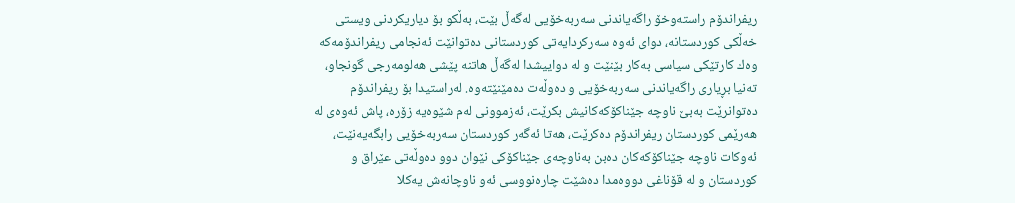ریفراندۆم راسته‌وخۆ راگه‌یاندنى سه‌ربه‌خۆیى له‌گه‌ڵ بێت، به‌ڵكو بۆ دیاریكردنى ویستى خه‌ڵكى كوردستانه‌، دواى ئه‌وه‌ سه‌ركردایه‌تى كوردستانى ده‌توانێت ئه‌نجامى ریفراندۆمه‌كه‌ وه‌ك كارتێكى سیاسى به‌كار بێنێت و له‌ دواییشدا له‌گه‌ڵ هاتنه‌ پێشى هه‌لومه‌رجى گونجاو، ته‌نیا بڕیارى راگه‌یاندنى سه‌ربه‌خۆیى و ده‌وڵه‌ت ده‌مێنێته‌وه‌. له‌راستیدا بۆ ریفراندۆم ده‌توانرێت به‌بێ ناوچه‌ جێناكۆكه‌كانیش بكرێت، ئه‌زموونى له‌م شێوه‌یه‌ زۆره‌، پاش ئه‌وه‌ى له‌ هه‌رێمى كوردستان ریفراندۆم ده‌كرێت، هه‌تا ئه‌گه‌ر كوردستان سه‌ربه‌خۆیى رابگه‌یه‌نێت، ئه‌وكات ناوچه‌ جێناكۆكه‌كان ده‌بن به‌ناوچه‌ى جێناكۆكى نێوان دوو ده‌وڵه‌تى عێراق و كوردستان و له‌ قۆناغى دووه‌مدا ده‌شێت چاره‌نووسى ئه‌و ناوچانه‌ش یه‌كلا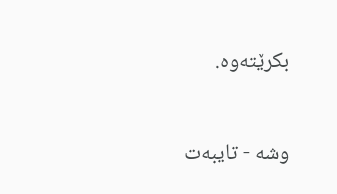بكرێته‌وه‌.


وشە - تایبه‌ت